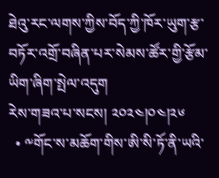ཐེའུ་རང་ལགས་ཀྱིས་བོད་ཀྱི་ཁོར་ཡུག་རྩ་བཏོར་འགྲོ་བཞིན་པར་སེམས་ཚོར་གྱི་རྩོམ་ཡིག་ཞིག་སྤེལ་འདུག
རེས་གཟའ་པ་སངས། ༢༠༢༤།༠༤།༢༦
  • ༸གོང་ས་མཆོག་གིས་ཨི་སི་ཏོ་ནི་ཡའི་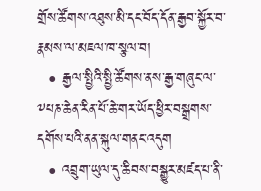གྲོས་ཚོགས་འཐུས་མི་དང་བོད་དོན་རྒྱབ་སྐྱོར་བ་རྣམས་ལ་མཇལ་ཁ་སྩལ་བ།
  • རྒྱལ་སྤྱིའི་སྤྱི་ཚོགས་ནས་རྒྱ་གཞུང་ལ་༸པཎ་ཆེན་རིན་པོ་ཆེ་གར་ཡོད་ཕྱིར་བསྒྲགས་དགོས་པའི་ནན་སྐུལ་གནང་འདུག
  • འབྲུག་ཡུལ་དུ་ཆིབས་བསྒྱུར་མཛད་པ་ནི་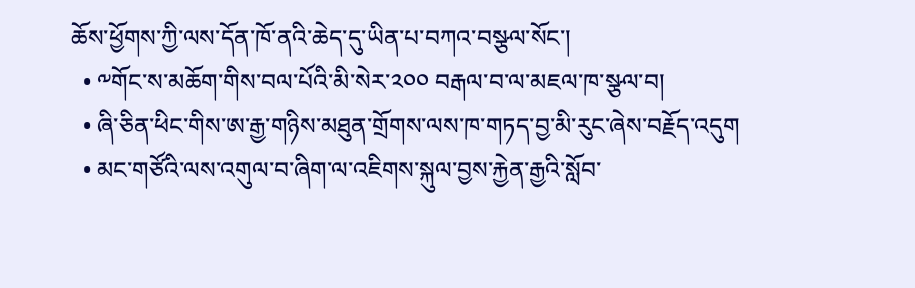ཆོས་ཕྱོགས་ཀྱི་ལས་དོན་ཁོ་ནའི་ཆེད་དུ་ཡིན་པ་བཀའ་བསྩལ་སོང་།
  • ༸གོང་ས་མཆོག་གིས་བལ་པོའི་མི་སེར་༢༠༠ བརྒལ་བ་ལ་མཇལ་ཁ་སྩལ་བ།
  • ཞི་ཅིན་ཕིང་གིས་ཨ་རྒྱ་གཉིས་མཐུན་གྲོགས་ལས་ཁ་གཏད་བྱ་མི་རུང་ཞེས་བརྗོད་འདུག
  • མང་གཙོའི་ལས་འགུལ་བ་ཞིག་ལ་འཇིགས་སྐུལ་བྱས་རྐྱེན་རྒྱའི་སློབ་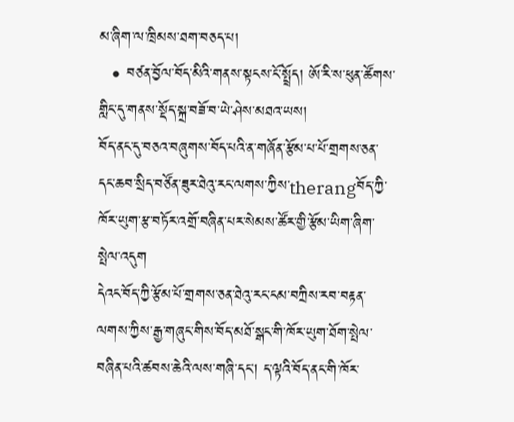མ་ཞིག་ལ་ཁྲིམས་ཐག་བཅད་པ།
  • བཙན་བྱོལ་བོད་མིའི་གནས་སྟངས་ངོ་སྤྲོད། ཨོ་རི་ས་ཕུན་ཚོགས་གླིང་དུ་གནས་སྡོད་སྐྲ་བཟོ་བ་ཡེ་ཤེས་མཐའ་ཡས།
བོད་ནང་དུ་བཅའ་བཞུགས་བོད་པའི་ན་གཞོན་རྩོམ་པ་པོ་གྲགས་ཅན་དང་ཆབ་སྲིད་བཙོན་ཟུར་ཐེའུ་རང་ལགས་ཀྱིས་therangབོད་ཀྱི་ཁོར་ཡུག་རྩ་བཏོར་འགྲོ་བཞིན་པར་སེམས་ཚོར་གྱི་རྩོམ་ཡིག་ཞིག་སྤེལ་འདུག
དེའང་བོད་ཀྱི་རྩོམ་པོ་གྲགས་ཅན་ཐེའུ་རང་ངམ་བཀྲིས་རབ་བརྟན་ལགས་ཀྱིས་རྒྱ་གཞུང་གིས་བོད་མཐོ་སྒང་གི་ཁོར་ཡུག་ཐོག་སྤེལ་བཞིན་པའི་ཚབས་ཆེའི་ལས་གཞི་དང། ད་ལྟའི་བོད་ནང་གི་ཁོར་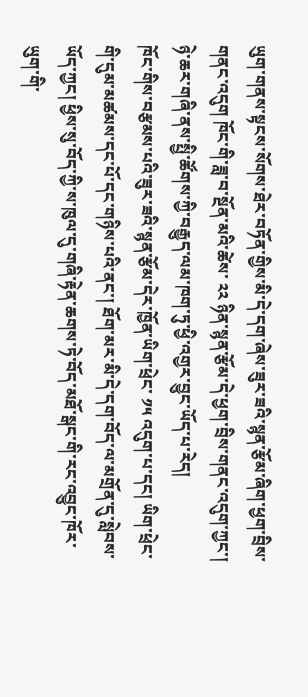ཡུག་གནས་སྟངས་སོགས་ཐེར་བཏོན་གྱིས་མི་དེ་དག་ཞེས་ཟུར་ཟའི་སྙན་རྩོམ་ཞིག་ཕྱག་བྲིས་གནང་འདུག ཁོང་གི་ཟླ་བ་སྔོན་མའི་ཚེས་ ༢༢ ཉིན་སྙན་རྩོམ་དེ་ཕྱག་བྲིས་གནང་འདུག་ཀྱང་། ཉེ་ཆར་གཞི་ནས་སྤྱི་ཚོགས་ཀྱི་བརྒྱུད་ལམ་ཁག་ཏུ་ཕྱི་འགྱར་བྱུང་ཡོད་པ་རེད།
ཁོང་གིས་བརྩམས་པའི་ཟུར་ཟའི་སྙན་རྩོམ་དེར་ཁྱོན་ཡིག་ཕྲེང་ ༡༥ འདུག་པ་དང། ཡིག་ཕྲེང་གི་དུམ་མཚམས་དང་པོ་དང་གཉིས་པའི་ནང་། ཐོག་མར་མི་དེ་དག་བོད་ལ་མགྲོན་དུ་སླེབས་ཡོད་ཀྱང། ཕྱིས་སུ་བོད་ཀྱི་ས་ཁུལ་དུ་གཞི་རྟེན་ཆགས་ཏེ་བོད་མཐོ་སྒང་གི་རང་འབྱུང་ཁོར་ཡུག་གི་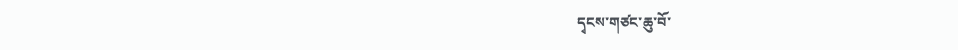དྭངས་གཙང་ཆུ་བོ་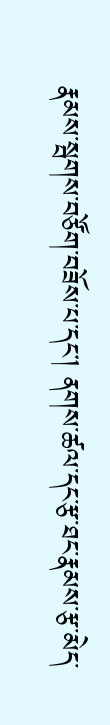རྣམས་སྦགས་བཙོག་བཟོས་པ་དང། ནགས་ཚལ་དང་རྩ་ཐང་རྣམས་རྩ་མེད་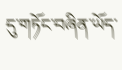དུ་གཏོང་བཞིན་ཡོད་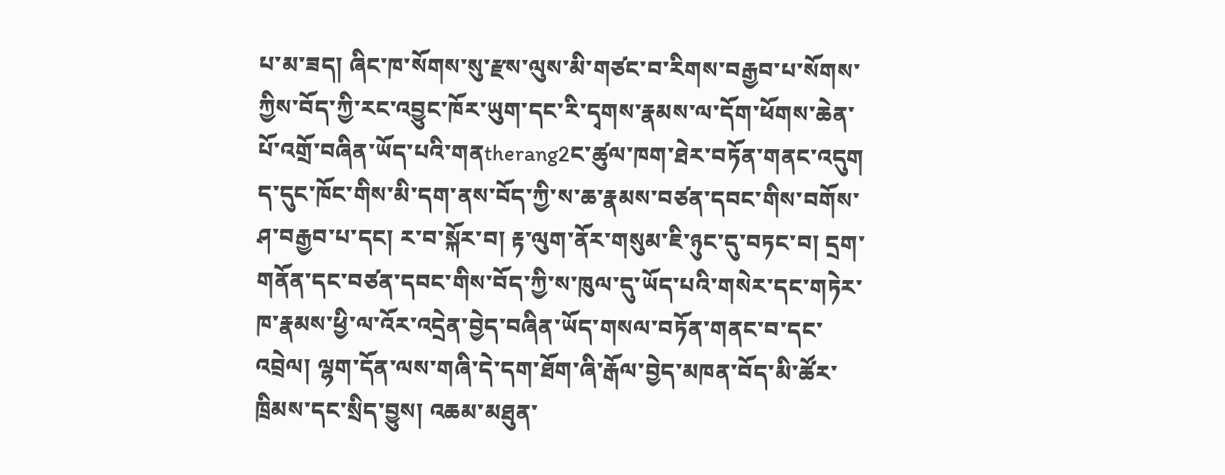པ་མ་ཟད། ཞིང་ཁ་སོགས་སུ་རྫས་ལུས་མི་གཙང་བ་རིགས་བརྒྱབ་པ་སོགས་ཀྱིས་བོད་ཀྱི་རང་འབྱུང་ཁོར་ཡུག་དང་རི་དྭགས་རྣམས་ལ་དོག་ཕོགས་ཆེན་པོ་འགྲོ་བཞིན་ཡོད་པའི་གནtherang2ང་ཚུལ་ཁག་ཐེར་བཏོན་གནང་འདུག ད་དུང་ཁོང་གིས་མི་དག་ནས་བོད་ཀྱི་ས་ཆ་རྣམས་བཙན་དབང་གིས་བགོས་ཤ་བརྒྱབ་པ་དང། ར་བ་སྐོར་བ། རྟ་ལུག་ནོར་གསུམ་ཇི་ཉུང་དུ་བཏང་བ། དྲག་གནོན་དང་བཙན་དབང་གིས་བོད་ཀྱི་ས་ཁུལ་དུ་ཡོད་པའི་གསེར་དང་གཏེར་ཁ་རྣམས་ཕྱི་ལ་འོར་འདྲེན་བྱེད་བཞིན་ཡོད་གསལ་བཏོན་གནང་བ་དང་འབྲེལ། ལྷག་དོན་ལས་གཞི་དེ་དག་ཐོག་ཞི་རྒོལ་བྱེད་མཁན་བོད་མི་ཚོར་ཁྲིམས་དང་སྲིད་བྱུས། འཆམ་མཐུན་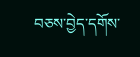བཅས་བྱེད་དགོས་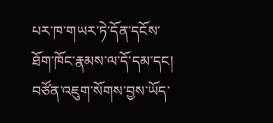པར་ཁ་གཡར་ཏེ་དོན་དངོས་ཐོག་ཁོང་རྣམས་ལ་དོ་དམ་དང། བཙོན་འཇུག་སོགས་བྱས་ཡོད་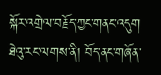སྐོར་འགྲེལ་བརྗོད་ཀྱང་གནང་འདུག
ཐེའུ་རང་ལགས་ནི། བོད་ནང་གཞོན་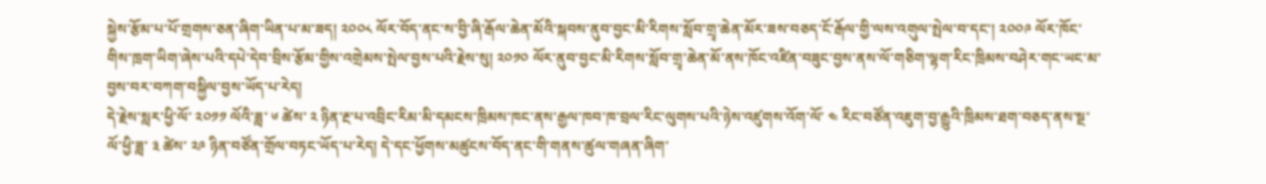སྐྱེས་རྩོམ་པ་པོ་གྲགས་ཅན་ཞིག་ཡིན་པ་མ་ཟད། ༢༠༠༨ ལོར་བོད་ནང་ས་བྱི་ཞི་རྒོལ་ཆེན་མོའི་སྐབས་ནུབ་བྱང་མི་རིགས་སློབ་གྲྭ་ཆེན་མོར་ཟས་བཅད་ངོ་རྒོལ་གྱི་ལས་འགུལ་སྤེལ་བ་དང་། ༢༠༠༩ ལོར་ཁོང་གིས་ཁྲག་ཡིག་ཞེས་པའི་དཔེ་དེབ་བྲིས་རྩོམ་གྱིས་འགྲེམས་སྤེལ་བྱས་པའི་རྗེས་སུ། ༢༠༡༠ ལོར་ནུབ་བྱང་མི་རིགས་སློབ་གྲྭ་ཆེན་མོ་ནས་ཁོང་འཛིན་བཟུང་བྱས་ནས་ལོ་གཅིག་ལྷག་རིང་ཁྲིམས་བཤེར་གང་ཡང་མ་བྱས་བར་བཀག་བསྐྱིལ་བྱས་ཡོད་པ་རེད།
དེ་རྗེས་སླར་ཕྱི་ལོ་ ༢༠༡༡ ལོའི་ཟླ་ ༦ ཚེས་ ༢ ཉིན་རྔ་པ་འབྲིང་རིམ་མི་དམངས་ཁྲིམས་ཁང་ནས་རྒྱལ་ཁབ་ཁ་བྲལ་རིང་ལུགས་པའི་ཉེས་འཛུགས་འོག་ལོ་ ༤ རིང་བཙོན་འཇུག་བྱ་རྒྱུའི་ཁྲིམས་ཐག་བཅད་ནས་སྔ་ལོ་ཕྱི་ཟླ་ ༣ ཚེས་ ༢༩ ཉིན་བཙོན་གྲོལ་བཏང་ཡོད་པ་རེད། དེ་དང་ཕྱོགས་མཚུངས་བོད་ནང་གི་གནས་ཚུལ་གཞན་ཞིག་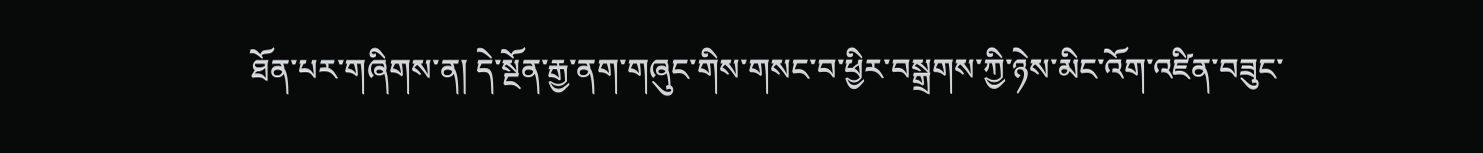ཐོན་པར་གཞིགས་ན། དེ་སྔོན་རྒྱ་ནག་གཞུང་གིས་གསང་བ་ཕྱིར་བསྒྲགས་ཀྱི་ཉེས་མིང་འོག་འཛིན་བཟུང་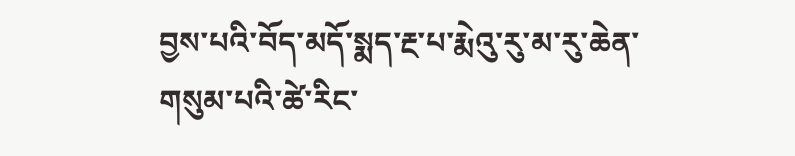བྱས་པའི་བོད་མདོ་སྨད་རྔ་པ་རྨེའུ་རུ་མ་རུ་ཆེན་གསུམ་པའི་ཚེ་རིང་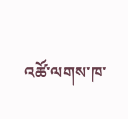འཚོ་ལགས་ཁ་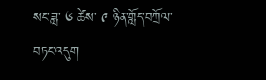སང་ཟླ་ ༦ ཚེས་ ༩ ཉིན་གློད་བཀྲོལ་བཏང་འདུག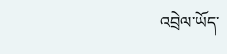འབྲེལ་ཡོད་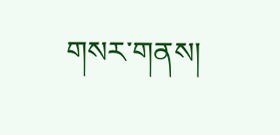གསར་གནས།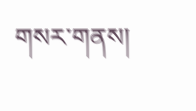གསར་གནས།